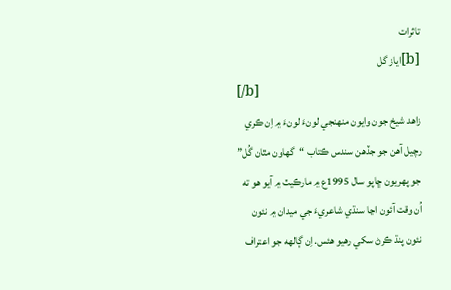تاثرات
[b]اياز گل
[/b]
زاهد شيخ جون وايون منهنجي لونءَ لونءَ ۾ اِن ڪري رچيل آهن جو جڏهن سندس ڪتاب “گهاون مٿان گُل” جو پهريون ڇاپو سال 1995ع ۾ مارڪيٽ ۾ آيو هو ته اُن وقت آئون اڃا سنڌي شاعريءَ جي ميدان ۾ نئون نئون پنڌ ڪرڻ سکي رهيو هئس. اِن ڳالهه جو اعتراف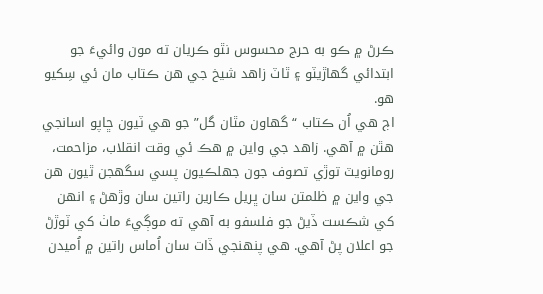ڪرڻ ۾ ڪو به حرج محسوس نٿو ڪريان ته مون وائيءَ جو ابتدائي گهاڙيٽو ۽ ٿاٽ زاهد شيخ جي هن ڪتاب مان ئي سِکيو هو.
اڄ هي اُن ڪتاب “گهاون مٿان گل” جو هي ٽيون ڇاپو اسانجي هٿن ۾ آهي. زاهد جي واين ۾ هڪ ئي وقت انقلاب، مزاحمت، رومانويٽ توڙي تصوف جون جهلڪيون پسي سگهجن ٿيون هن جي واين ۾ ظلمتن سان ڀريل ڪارين راتين سان وڙهڻ ۽ انهن کي شڪست ڏيڻ جو فلسفو به آهي ته موڳيءَ ماٺ کي ٽوڙڻ جو اعلان پڻ آهي. هي پنهنجي ڏات سان اُماس راتين ۾ اُميدن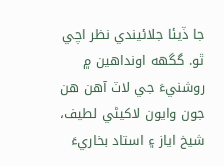جا ڏيئا جلائيندي نظر اچي ٿو. گگهه اونداهين ۾ روشنيءَ جي لاٽ آهن هن جون وايون لاکيڻي لطيف، شيخ اياز ۽ استاد بخاريءَ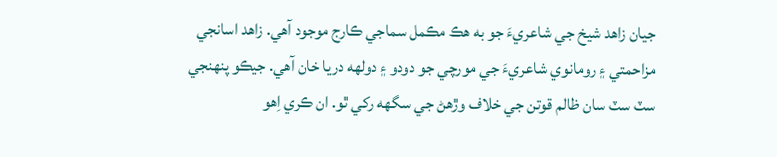جيان زاهد شيخ جي شاعريءَ جو به هڪ مڪمل سماجي ڪارج موجود آهي. زاهد اسانجي مزاحمتي ۽ رومانوي شاعريءَ جي مورچي جو دودو ۽ دولهه دريا خان آهي. جيڪو پنهنجي سٽ سٽ سان ظالم قوتن جي خلاف وڙهڻ جي سگهه رکي ٿو. ان ڪري اِهو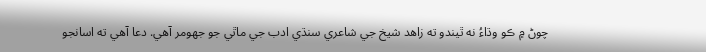چوڻ ۾ ڪو وڌاءُ نه ٿيندو ته زاهد شيخ جي شاعري سنڌي ادب جي ماٿي جو جهومر آهي. دعا آهي ته اسانجو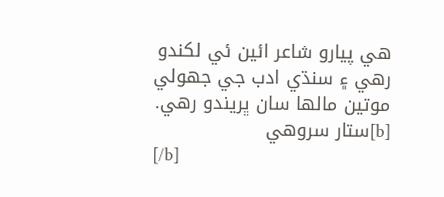هي پيارو شاعر ائين ئي لکندو رهي ۽ سنڌي ادب جي جهولي موتين مالها سان ڀريندو رهي.
[b]ستار سروهي
[/b]